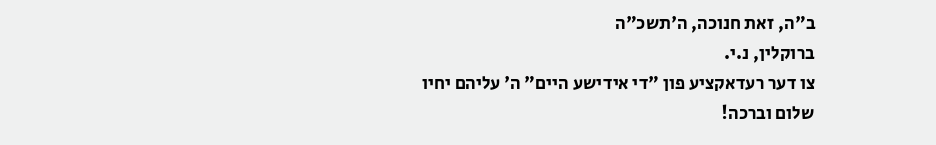ב"ה, זאת חנוכה, ה'תשכ"ה
ברוקלין, נ.י.
צו דער רעדאקציע פון "די אידישע היים" ה' עליהם יחיו
שלום וברכה!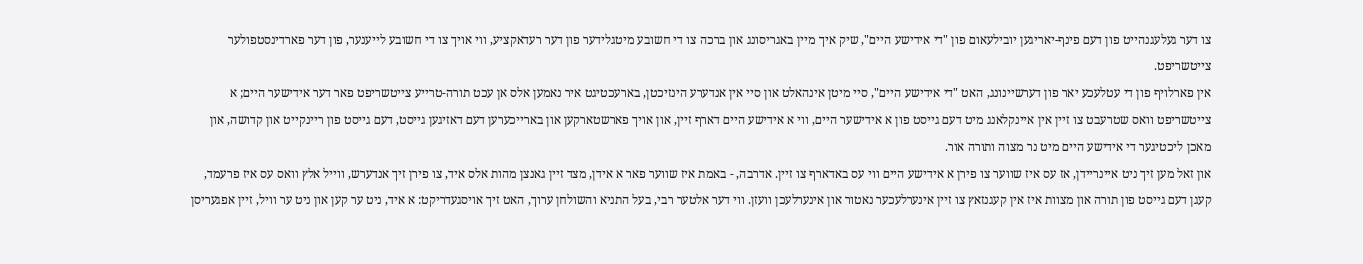צו דער געלעגנהייט פון דעם פינף-יאריגען יובילעאום פון "די אידישע היים", שיק איך מיין באגריסונג און ברכה צו די חשובע מיטגלידער פון דער רעדאקציע, ווי אויך צו די חשובע לייענער, פון דער פארדינסטפולער צייטשריפט.
אין פארלויף פון די עטלעכע יאר פון דערשיינונג, האט "די אידישע היים", סיי מיטן אינהאלט און סיי אין אנדערע הינזיכטן, בארעכטיגט איר נאמען אלס אן עכט תורה-טרייע צייטשריפט פאר דער אידישער היים; א צייטשריפט וואס שטרעבט צו זיין אין איינקלאנג מיט דעם גייסט פון א אידישער היים, ווי א אידישע היים דארף זיין, און אויך פארשטארקען און בארייכערען דעם דאזיגען גייסט, דעם גייסט פון ריינקייט און קדושה, און מאכן ליכטיגער די אידישע היים מיט נר מצוה ותורה אור.
און זאל מען זיך ניט איינריידן, אז עס איז שווער צו פירן א אידישע היים ווי עס באדארף צו זיין. אדרבה, - באמת איז שווער פאר א אידן, מצד זיין גאנצן מהות אלס איד, צו פירן זיך אנדערש, ווייל אלץ וואס עס איז פרעמד, קעגן דעם גייסט פון תורה און מצוות איז אין קעגנזאץ צו זיין אינערלעכער נאטור און אינערלעכן וועזן. ווי דער אלטער רבי, בעל התניא והשולחן ערוך, האט זיך אויסגעדריקט: א איד, ניט ער קען און ניט ער וויל, זיין אפגעריסן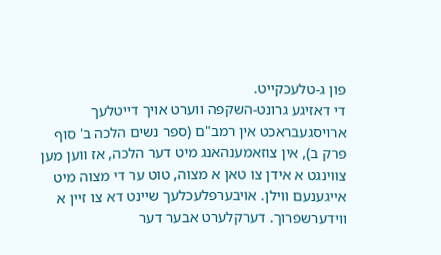פון ג-טלעכקייט.
די דאזיגע גרונט-השקפה ווערט אויך דייטלעך ארויסגעבראכט אין רמב"ם (ספר נשים הלכה ב' סוף פרק ב), אין צוזאמענהאנג מיט דער הלכה, אז ווען מען צווינגט א אידן צו טאן א מצוה, טוט ער די מצוה מיט אייגענעם ווילן. אויבערפלעכלעך שיינט דא צו זיין א ווידערשפרוך. דערקלערט אבער דער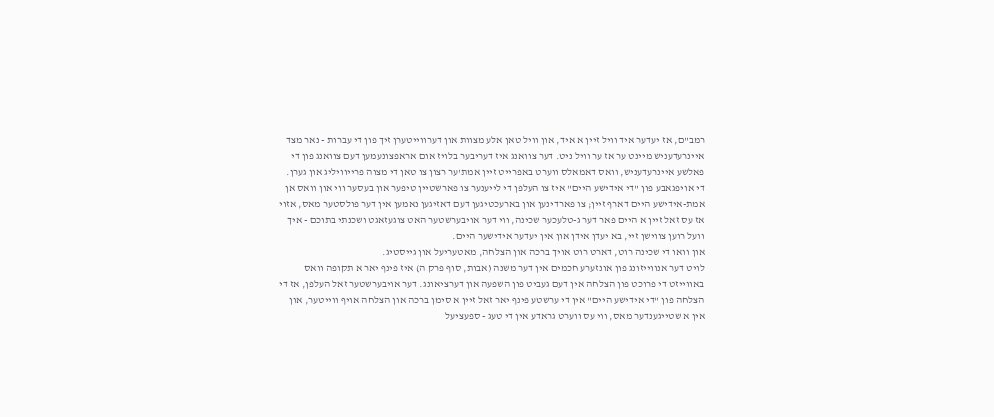רמב"ם, אז יעדער איד וויל זיין א איד, און וויל טאן אלע מצוות און דערווייטערן זיך פון די עברות - נאר מצד איינרעדעניש מיינט ער אז ער וויל ניט. דער צוואנג איז דעריבער בלויז אום אראפצונעמען דעם צוואנג פון די פאלשע איינרעדעניש, וואס דאמאלס ווערט באפרייט זיין אמת'ער רצון צו טאן די מצוה פרייוויליג און גערן.
די אויפגאבע פון "די אידישע היים" איז צו העלפן די לייענער צו פארשטיין טיפער און בעסער ווי און וואס אן אמת-אידישע היים דארף זיין; צו פארדינען און בארעכטיגען דעם דאזיגען נאמען אין דער פולסטער מאס, אזוי אז עס זאל זיין א היים פאר דער ג-טלעכער שכינה, ווי דער אויבערשטער האט צוגעזאגט ושכנתי בתוכם - איך וועל רוען צווישן זיי, בא יעדן אידן און אין יעדער אידישער היים.
און וואו די שכינה רוט, דארט רוט אויך ברכה און הצלחה, מאטעריעל און גייסטיג.
לויט דער אנווייזונג פון אונזערע חכמים אין דער משנה (אבות, סוף פרק ה) איז פינף יאר א תקופה וואס באווייזט די פרוכט פון הצלחה אין דעם געביט פון השפעה און דערציאונג. דער אויבערשטער זאל העלפן, אז די הצלחה פון "די אידישע היים" אין די ערשטע פינף יאר זאל זיין א סימן ברכה און הצלחה אויף ווייטער, און אין א שטייגענדער מאס, ווי עס ווערט גראדע אין די טעג - ספעציעל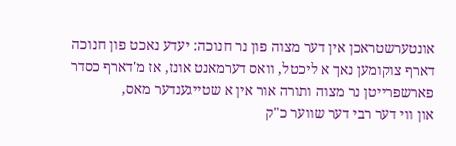אונטערשטראכן אין דער מצוה פון נר חנוכה: יעדע נאכט פון חנוכה דארף צוקומען נאך א ליכטל, וואס דערמאנט אונז, אז מ'דארף כסדר פארשפרייטן נר מצוה ותורה אור אין א שטייגענדער מאס,
און ווי דער רבי דער שווער כ"ק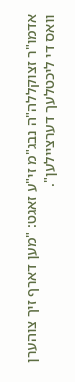אדמו"ר זצוקללה"ה נבג"מ זי"ע זאגט: "מען דארף זיך צוהערן וואס די ליכטלעך דערציילען".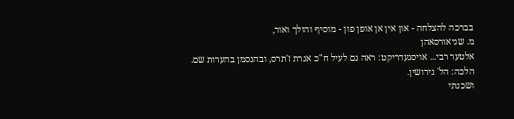בברכה להצלחה - און אין אן אופן פון - מוסיף והולך ואור,
מ. שניאורסאהן
אלטער רבי... אויסגעדריקט: ראה גם לעיל ח"כ אגרת ז'תרס, ובהנסמן בהערות שם.
הלכה: הל' גירושין.
ושכנתי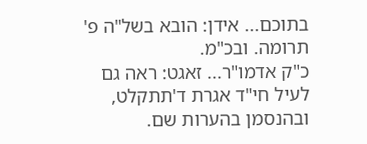בתוכם... אידן: הובא בשל"ה פ' תרומה. ובכ"מ.
כ"ק אדמו"ר... זאגט: ראה גם לעיל חי"ד אגרת ד'תתקלט, ובהנסמן בהערות שם.